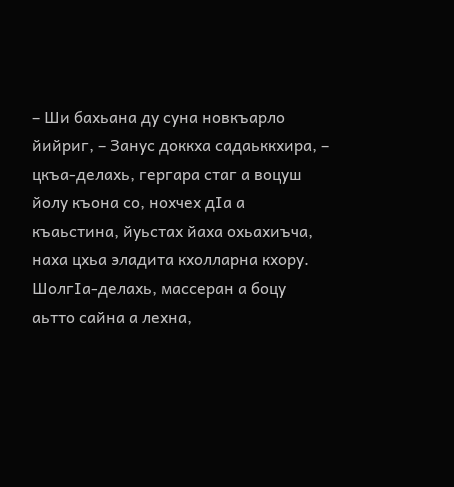– Ши бахьана ду суна новкъарло йийриг, – Занус доккха садаьккхира, – цкъа-делахь, гергара стаг а воцуш йолу къона со, нохчех дІа а къаьстина, йуьстах йаха охьахиъча, наха цхьа эладита кхолларна кхору. ШолгІа-делахь, массеран а боцу аьтто сайна а лехна,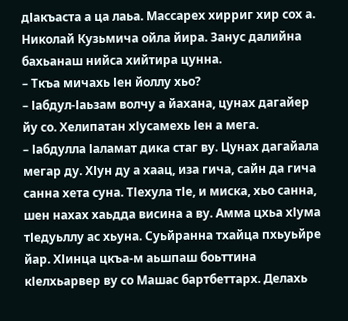дІакъаста а ца лаьа. Массарех хирриг хир сох а.
Николай Кузьмича ойла йира. Занус далийна бахьанаш нийса хийтира цунна.
– Ткъа мичахь Іен йоллу хьо?
– Іабдул-Іаьзам волчу а йахана, цунах дагайер йу со. Хелипатан хІусамехь Іен а мега.
– Іабдулла Іаламат дика стаг ву. Цунах дагайала мегар ду. ХІун ду а хаац, иза гича, сайн да гича санна хета суна. ТІехула тІе, и миска, хьо санна, шен нахах хаьдда висина а ву. Амма цхьа хІума тІедуьллу ас хьуна. Суьйранна тхайца пхьуьйре йар. ХІинца цкъа-м аьшпаш боьттина кІелхьарвер ву со Машас бартбеттарх. Делахь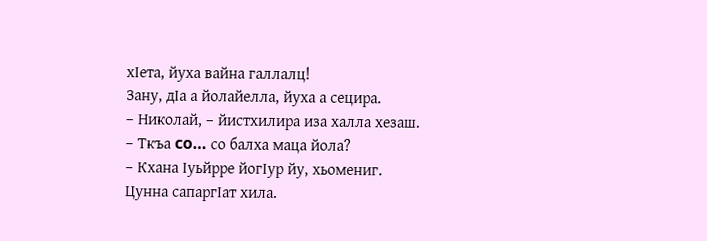хІета, йуха вайна галлалц!
Зану, дІа а йолайелла, йуха а сецира.
– Николай, – йистхилира иза халла хезаш. – Ткъа co… со балха маца йола?
– Кхана Іуьйрре йогІур йу, хьомениг. Цунна сапаргІат хила.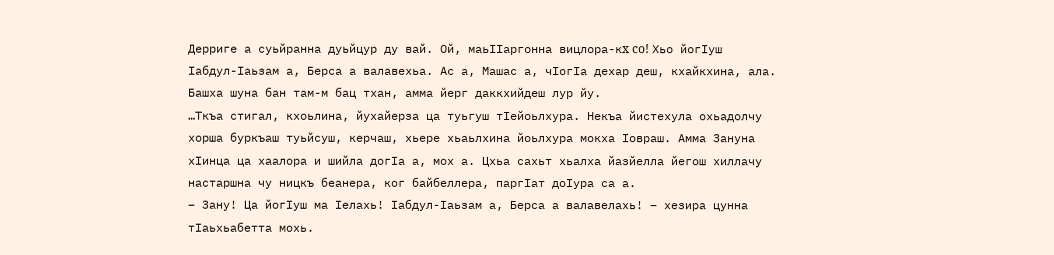Дерриге а суьйранна дуьйцур ду вай. Ой, маьІІаргонна вицлоpa-кx co! Хьо йогІуш Іабдул-Іаьзам а, Берса а валавехьа. Ас а, Машас а, чІогІа дехар деш, кхайкхина, ала. Башха шуна бан там-м бац тхан, амма йерг даккхийдеш лур йу.
…Ткъа стигал, кхоьлина, йухайерза ца туьгуш тІейоьлхура. Некъа йистехула охьадолчу хорша буркъаш туьйсуш, керчаш, хьере хьаьлхина йоьлхура мокха Іовраш. Амма Зануна хІинца ца хаалора и шийла догІа а, мох а. Цхьа сахьт хьалха йазйелла йегош хиллачу настаршна чу ницкъ беанера, ког байбеллера, паргІат доІура са а.
– Зану! Ца йогІуш ма Іелахь! Іабдул-Іаьзам а, Берса а валавелахь! – хезира цунна тІаьхьабетта мохь.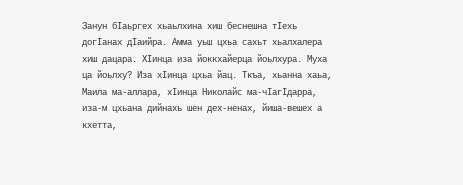Занун бІаьргех хьаьлхина хиш беснешна тІехь догІанах дІаийра. Амма уьш цхьа сахьт хьалхалера хиш дацара. ХІинца иза йоккхайерца йоьлхура. Муха ца йоьлху? Иза хІинца цхьа йац. Ткъа, хьанна хаьа, Маила ма-аллара, хІинца Николайс ма-чІагІдарра, иза-м цхьана дийнахь шен дех-ненах, йиша-вешех а кхетта,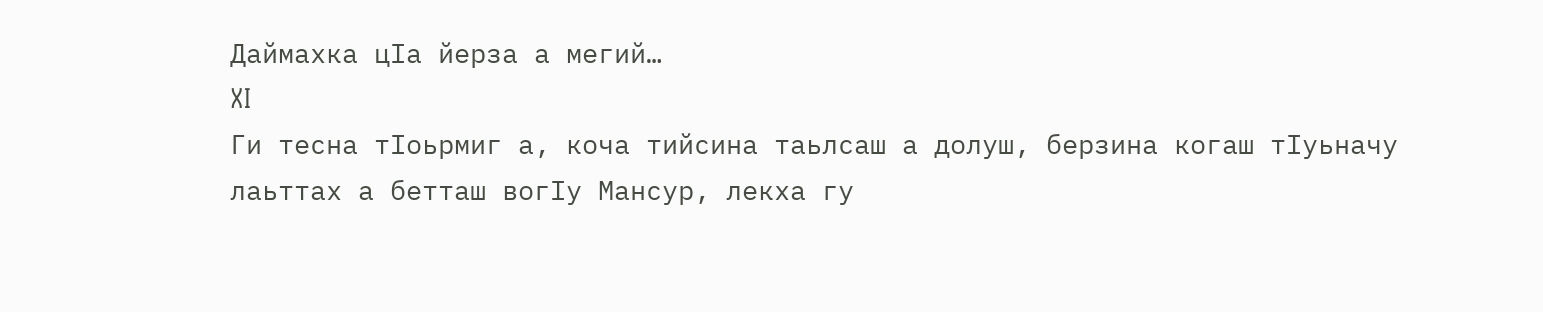Даймахка цІа йерза а мегий…
XI
Ги тесна тІоьрмиг а, коча тийсина таьлсаш а долуш, берзина когаш тІуьначу лаьттах а бетташ вогІу Мансур, лекха гу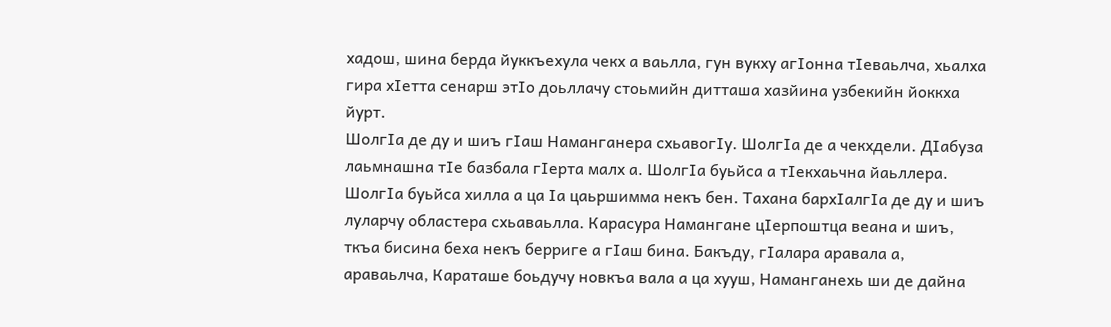хадош, шина берда йуккъехула чекх а ваьлла, гун вукху агІонна тІеваьлча, хьалха гира хІетта сенарш этІо доьллачу стоьмийн дитташа хазйина узбекийн йоккха йурт.
ШолгІа де ду и шиъ гІаш Наманганера схьавогІу. ШолгІа де а чекхдели. ДІабуза лаьмнашна тІе базбала гІерта малх а. ШолгІа буьйса а тІекхаьчна йаьллера. ШолгІа буьйса хилла а ца Іа цаьршимма некъ бен. Тахана бархІалгІа де ду и шиъ луларчу областера схьаваьлла. Карасура Намангане цІерпоштца веана и шиъ, ткъа бисина беха некъ берриге а гІаш бина. Бакъду, гІалара аравала а, араваьлча, Караташе боьдучу новкъа вала а ца хууш, Наманганехь ши де дайна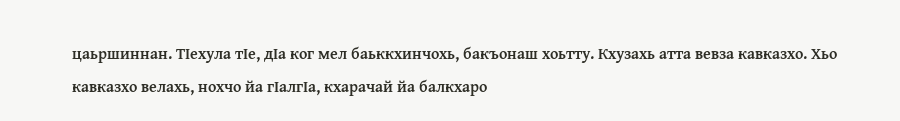цаьршиннан. ТІехула тІе, дІа ког мел баьккхинчохь, бакъонаш хоьтту. Кхузахь атта вевза кавказхо. Хьо кавказхо велахь, нохчо йа гІалгІа, кхарачай йа балкхаро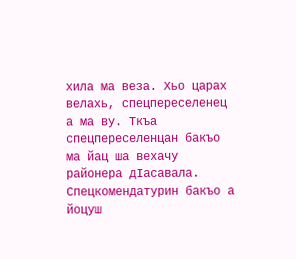хила ма веза. Хьо царах велахь, спецпереселенец а ма ву. Ткъа спецпереселенцан бакъо ма йац ша вехачу районера дІасавала. Спецкомендатурин бакъо а йоцуш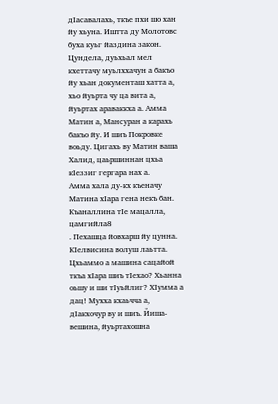дІасавалахь, ткъе пхи шо хан йу хьуна. Иштта ду Молотовс буха куьг йаздина закон. Цундела, дуьхьал мел кхеттачу муьлххачун а бакъо йу хьан документаш хатта а, хьо йуьрта чу ца вита а, йуьртах араваккха а. Амма Матин а, Мансуран а карахь бакъо йу. И шиъ Покровке воьду. Цигахь ву Матин ваша Халид, цаьршиннан цхьа кІеззиг гергара нах а.
Амма хала ду-кх къеначу Матина хІара гена некъ бан. Къаналлина тІе мацалла, цамгийла8
. Пехашца йовхарш йу цунна. КІелвисина волуш лаьтта. Цхьаммо а машина сацайой ткъа хІара шиъ тІехао? Хьанна оьшу и ши тІуьйлиг? ХІумма а дац! Мухха кхаьчча а, дІакхочур ву и шиъ. Йиша-вешина, йуьртахошна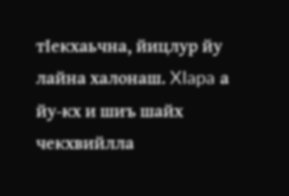тІекхаьчна, йицлур йу лайна халонаш. XIapa а йу-кх и шиъ шайх чекхвийлла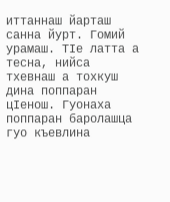иттаннаш йарташ санна йурт. Гомий урамаш. ТІе латта а тесна, нийса тхевнаш а тохкуш дина поппаран цІенош. Гуонаха поппаран баролашца гуо къевлина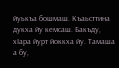йуькъа бошмаш. Къаьсттина дукха йу кемсаш. Бакъду, хІара йурт йоккха йу. Тамаша а бу,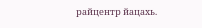райцентр йацахь.